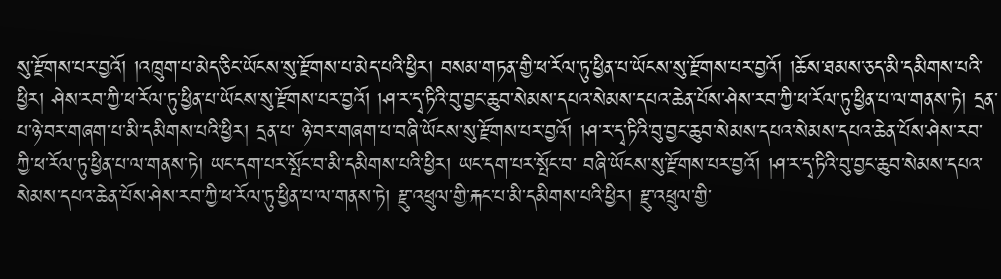སུ་རྫོགས་པར་བྱའོ། །འཁྲུག་པ་མེད་ཅིང་ཡོངས་སུ་རྫོགས་པ་མེད་པའི་ཕྱིར། བསམ་གཏན་གྱི་ཕ་རོལ་ཏུ་ཕྱིན་པ་ཡོངས་སུ་རྫོགས་པར་བྱའོ། །ཆོས་ཐམས་ཅད་མི་དམིགས་པའི་ ཕྱིར། ཤེས་རབ་ཀྱི་ཕ་རོལ་ཏུ་ཕྱིན་པ་ཡོངས་སུ་རྫོགས་པར་བྱའོ། །ཤ་ར་དྭ་ཏིའི་བུ་བྱང་ཆུབ་སེམས་དཔའ་སེམས་དཔའ་ཆེན་པོས་ཤེས་རབ་ཀྱི་ཕ་རོལ་ཏུ་ཕྱིན་པ་ལ་གནས་ཏེ། དྲན་པ་ཉེ་བར་གཞག་པ་མི་དམིགས་པའི་ཕྱིར། དྲན་པ་ ཉེ་བར་གཞག་པ་བཞི་ཡོངས་སུ་རྫོགས་པར་བྱའོ། །ཤ་ར་དྭ་ཏིའི་བུ་བྱང་ཆུབ་སེམས་དཔའ་སེམས་དཔའ་ཆེན་པོས་ཤེས་རབ་ཀྱི་ཕ་རོལ་ཏུ་ཕྱིན་པ་ལ་གནས་ཏེ། ཡང་དག་པར་སྤོང་བ་མི་དམིགས་པའི་ཕྱིར། ཡང་དག་པར་སྤོང་བ་ བཞི་ཡོངས་སུ་རྫོགས་པར་བྱའོ། །ཤ་ར་དྭ་ཏིའི་བུ་བྱང་ཆུབ་སེམས་དཔའ་སེམས་དཔའ་ཆེན་པོས་ཤེས་རབ་ཀྱི་ཕ་རོལ་ཏུ་ཕྱིན་པ་ལ་གནས་ཏེ། རྫུ་འཕྲུལ་གྱི་རྐང་པ་མི་དམིགས་པའི་ཕྱིར། རྫུ་འཕྲུལ་གྱི་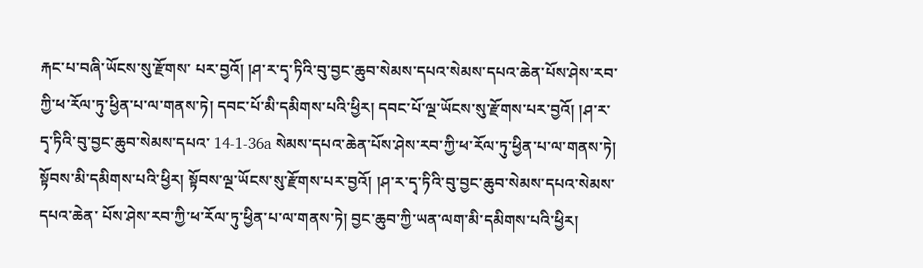རྐང་པ་བཞི་ཡོངས་སུ་རྫོགས་ པར་བྱའོ། །ཤ་ར་དྭ་ཏིའི་བུ་བྱང་ཆུབ་སེམས་དཔའ་སེམས་དཔའ་ཆེན་པོས་ཤེས་རབ་ཀྱི་ཕ་རོལ་ཏུ་ཕྱིན་པ་ལ་གནས་ཏེ། དབང་པོ་མི་དམིགས་པའི་ཕྱིར། དབང་པོ་ལྔ་ཡོངས་སུ་རྫོགས་པར་བྱའོ། །ཤ་ར་དྭ་ཏིའི་བུ་བྱང་ཆུབ་སེམས་དཔའ་ 14-1-36a སེམས་དཔའ་ཆེན་པོས་ཤེས་རབ་ཀྱི་ཕ་རོལ་ཏུ་ཕྱིན་པ་ལ་གནས་ཏེ། སྟོབས་མི་དམིགས་པའི་ཕྱིར། སྟོབས་ལྔ་ཡོངས་སུ་རྫོགས་པར་བྱའོ། །ཤ་ར་དྭ་ཏིའི་བུ་བྱང་ཆུབ་སེམས་དཔའ་སེམས་དཔའ་ཆེན་ པོས་ཤེས་རབ་ཀྱི་ཕ་རོལ་ཏུ་ཕྱིན་པ་ལ་གནས་ཏེ། བྱང་ཆུབ་ཀྱི་ཡན་ལག་མི་དམིགས་པའི་ཕྱིར།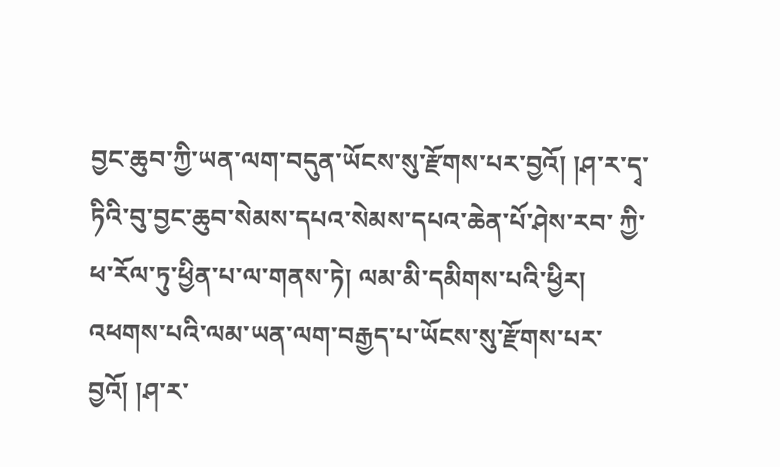བྱང་ཆུབ་ཀྱི་ཡན་ལག་བདུན་ཡོངས་སུ་རྫོགས་པར་བྱའོ། །ཤ་ར་དྭ་ཏིའི་བུ་བྱང་ཆུབ་སེམས་དཔའ་སེམས་དཔའ་ཆེན་པོ་ཤེས་རབ་ ཀྱི་ཕ་རོལ་ཏུ་ཕྱིན་པ་ལ་གནས་ཏེ། ལམ་མི་དམིགས་པའི་ཕྱིར། འཕགས་པའི་ལམ་ཡན་ལག་བརྒྱད་པ་ཡོངས་སུ་རྫོགས་པར་བྱའོ། །ཤ་ར་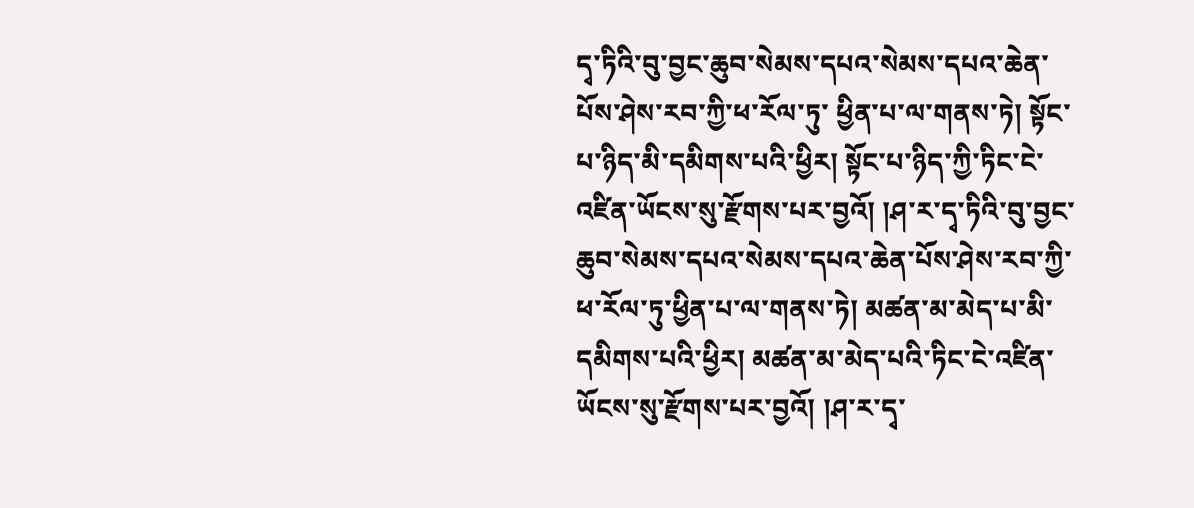དྭ་ཏིའི་བུ་བྱང་ཆུབ་སེམས་དཔའ་སེམས་དཔའ་ཆེན་པོས་ཤེས་རབ་ཀྱི་ཕ་རོལ་ཏུ་ ཕྱིན་པ་ལ་གནས་ཏེ། སྟོང་པ་ཉིད་མི་དམིགས་པའི་ཕྱིར། སྟོང་པ་ཉིད་ཀྱི་ཏིང་ངེ་འཛིན་ཡོངས་སུ་རྫོགས་པར་བྱའོ། །ཤ་ར་དྭ་ཏིའི་བུ་བྱང་ཆུབ་སེམས་དཔའ་སེམས་དཔའ་ཆེན་པོས་ཤེས་རབ་ཀྱི་ཕ་རོལ་ཏུ་ཕྱིན་པ་ལ་གནས་ཏེ། མཚན་མ་མེད་པ་མི་དམིགས་པའི་ཕྱིར། མཚན་མ་མེད་པའི་ཏིང་ངེ་འཛིན་ཡོངས་སུ་རྫོགས་པར་བྱའོ། །ཤ་ར་དྭ་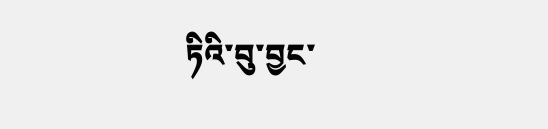ཏིའི་བུ་བྱང་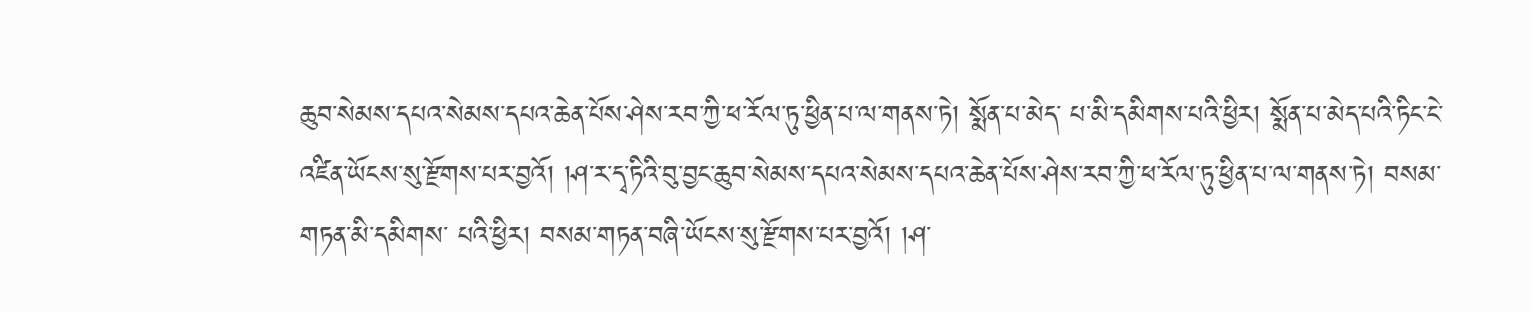ཆུབ་སེམས་དཔའ་སེམས་དཔའ་ཆེན་པོས་ཤེས་རབ་ཀྱི་ཕ་རོལ་ཏུ་ཕྱིན་པ་ལ་གནས་ཏེ། སྨོན་པ་མེད་ པ་མི་དམིགས་པའི་ཕྱིར། སྨོན་པ་མེད་པའི་ཏིང་ངེ་འཛིན་ཡོངས་སུ་རྫོགས་པར་བྱའོ། །ཤ་ར་དྭ་ཏིའི་བུ་བྱང་ཆུབ་སེམས་དཔའ་སེམས་དཔའ་ཆེན་པོས་ཤེས་རབ་ཀྱི་ཕ་རོལ་ཏུ་ཕྱིན་པ་ལ་གནས་ཏེ། བསམ་གཏན་མི་དམིགས་ པའི་ཕྱིར། བསམ་གཏན་བཞི་ཡོངས་སུ་རྫོགས་པར་བྱའོ། །ཤ་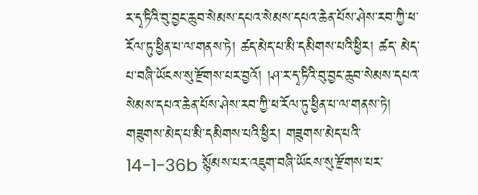ར་དྭ་ཏིའི་བུ་བྱང་ཆུབ་སེམས་དཔའ་སེམས་དཔའ་ཆེན་པོས་ཤེས་རབ་ཀྱི་ཕ་རོལ་ཏུ་ཕྱིན་པ་ལ་གནས་ཏེ། ཚད་མེད་པ་མི་དམིགས་པའི་ཕྱིར། ཚད་ མེད་པ་བཞི་ཡོངས་སུ་རྫོགས་པར་བྱའོ། །ཤ་ར་དྭ་ཏིའི་བུ་བྱང་ཆུབ་སེམས་དཔའ་སེམས་དཔའ་ཆེན་པོས་ཤེས་རབ་ཀྱི་ཕ་རོལ་ཏུ་ཕྱིན་པ་ལ་གནས་ཏེ། གཟུགས་མེད་པ་མི་དམིགས་པའི་ཕྱིར། གཟུགས་མེད་པའི་ 14-1-36b སྙོམས་པར་འཇུག་བཞི་ཡོངས་སུ་རྫོགས་པར་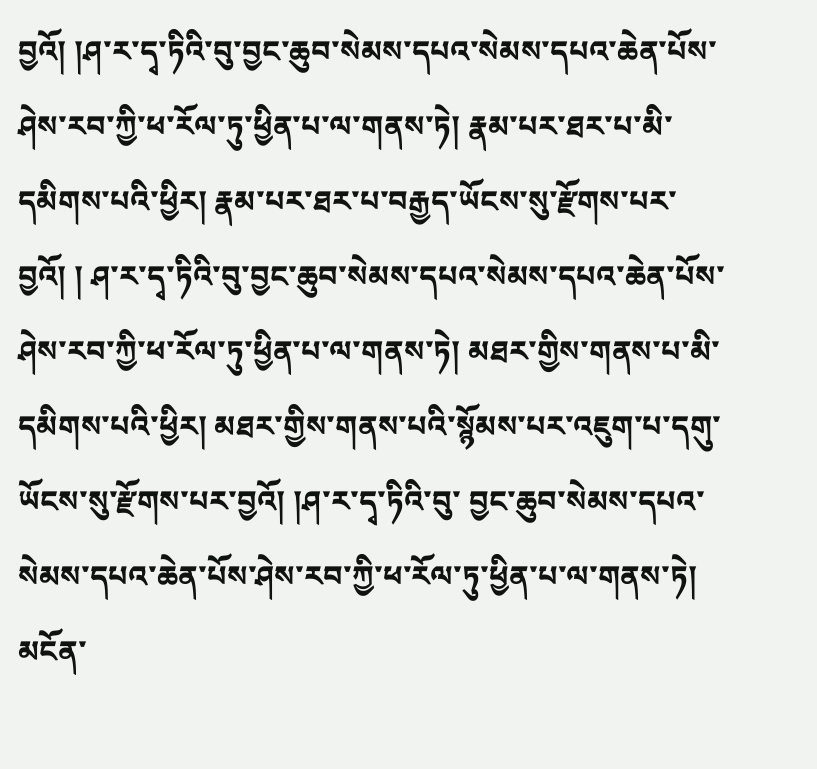བྱའོ། །ཤ་ར་དྭ་ཏིའི་བུ་བྱང་ཆུབ་སེམས་དཔའ་སེམས་དཔའ་ཆེན་པོས་ཤེས་རབ་ཀྱི་ཕ་རོལ་ཏུ་ཕྱིན་པ་ལ་གནས་ཏེ། རྣམ་པར་ཐར་པ་མི་དམིགས་པའི་ཕྱིར། རྣམ་པར་ཐར་པ་བརྒྱད་ཡོངས་སུ་རྫོགས་པར་བྱའོ། ། ཤ་ར་དྭ་ཏིའི་བུ་བྱང་ཆུབ་སེམས་དཔའ་སེམས་དཔའ་ཆེན་པོས་ཤེས་རབ་ཀྱི་ཕ་རོལ་ཏུ་ཕྱིན་པ་ལ་གནས་ཏེ། མཐར་གྱིས་གནས་པ་མི་དམིགས་པའི་ཕྱིར། མཐར་གྱིས་གནས་པའི་སྙོམས་པར་འཇུག་པ་དགུ་ཡོངས་སུ་རྫོགས་པར་བྱའོ། །ཤ་ར་དྭ་ཏིའི་བུ་ བྱང་ཆུབ་སེམས་དཔའ་སེམས་དཔའ་ཆེན་པོས་ཤེས་རབ་ཀྱི་ཕ་རོལ་ཏུ་ཕྱིན་པ་ལ་གནས་ཏེ། མངོན་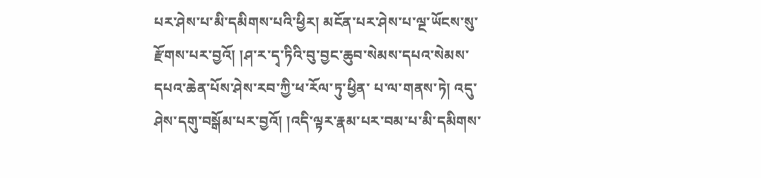པར་ཤེས་པ་མི་དམིགས་པའི་ཕྱིར། མངོན་པར་ཤེས་པ་ལྔ་ཡོངས་སུ་རྫོགས་པར་བྱའོ། །ཤ་ར་དྭ་ཏིའི་བུ་བྱང་ཆུབ་སེམས་དཔའ་སེམས་དཔའ་ཆེན་པོས་ཤེས་རབ་ཀྱི་ཕ་རོལ་ཏུ་ཕྱིན་ པ་ལ་གནས་ཏེ། འདུ་ཤེས་དགུ་བསྒོམ་པར་བྱའོ། །འདི་ལྟར་རྣམ་པར་བམ་པ་མི་དམིགས་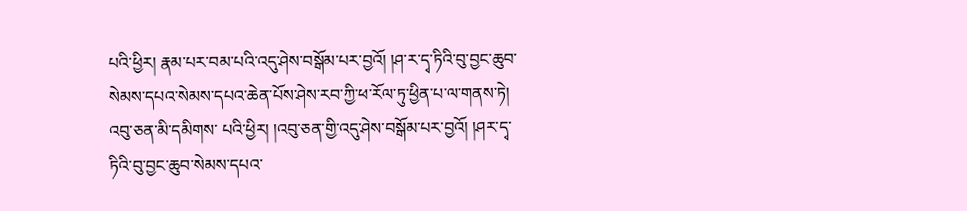པའི་ཕྱིར། རྣམ་པར་བམ་པའི་འདུ་ཤེས་བསྒོམ་པར་བྱའོ། །ཤ་ར་དྭ་ཏིའི་བུ་བྱང་ཆུབ་སེམས་དཔའ་སེམས་དཔའ་ཆེན་པོས་ཤེས་རབ་ཀྱི་ཕ་རོལ་ཏུ་ཕྱིན་པ་ལ་གནས་ཏེ། འབུ་ཅན་མི་དམིགས་ པའི་ཕྱིར། །འབུ་ཅན་གྱི་འདུ་ཤེས་བསྒོམ་པར་བྱའོ། །ཤར་དྭ་ཏིའི་བུ་བྱང་ཆུབ་སེམས་དཔའ་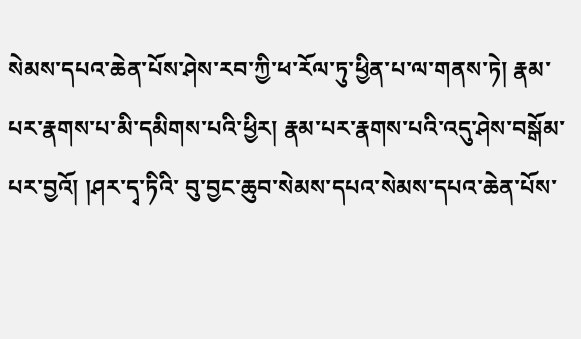སེམས་དཔའ་ཆེན་པོས་ཤེས་རབ་ཀྱི་ཕ་རོལ་ཏུ་ཕྱིན་པ་ལ་གནས་ཏེ། རྣམ་པར་རྣགས་པ་མི་དམིགས་པའི་ཕྱིར། རྣམ་པར་རྣགས་པའི་འདུ་ཤེས་བསྒོམ་པར་བྱའོ། །ཤར་དྭ་ཏིའི་ བུ་བྱང་ཆུབ་སེམས་དཔའ་སེམས་དཔའ་ཆེན་པོས་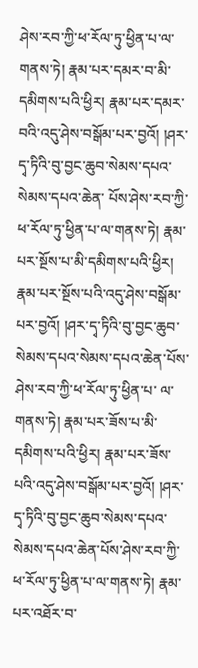ཤེས་རབ་ཀྱི་ཕ་རོལ་ཏུ་ཕྱིན་པ་ལ་གནས་ཏེ། རྣམ་པར་དམར་བ་མི་དམིགས་པའི་ཕྱིར། རྣམ་པར་དམར་བའི་འདུ་ཤེས་བསྒོམ་པར་བྱའོ། །ཤར་དྭ་ཏིའི་བུ་བྱང་ཆུབ་སེམས་དཔའ་སེམས་དཔའ་ཆེན་ པོས་ཤེས་རབ་ཀྱི་ཕ་རོལ་ཏུ་ཕྱིན་པ་ལ་གནས་ཏེ། རྣམ་པར་སྔོས་པ་མི་དམིགས་པའི་ཕྱིར། རྣམ་པར་སྔོས་པའི་འདུ་ཤེས་བསྒོམ་པར་བྱའོ། །ཤར་དྭ་ཏིའི་བུ་བྱང་ཆུབ་སེམས་དཔའ་སེམས་དཔའ་ཆེན་པོས་ཤེས་རབ་ཀྱི་ཕ་རོལ་ཏུ་ཕྱིན་པ་ ལ་གནས་ཏེ། རྣམ་པར་ཟོས་པ་མི་དམིགས་པའི་ཕྱིར། རྣམ་པར་ཟོས་པའི་འདུ་ཤེས་བསྒོམ་པར་བྱའོ། །ཤར་དྭ་ཏིའི་བུ་བྱང་ཆུབ་སེམས་དཔའ་སེམས་དཔའ་ཆེན་པོས་ཤེས་རབ་ཀྱི་ཕ་རོལ་ཏུ་ཕྱིན་པ་ལ་གནས་ཏེ། རྣམ་པར་འཐོར་བ་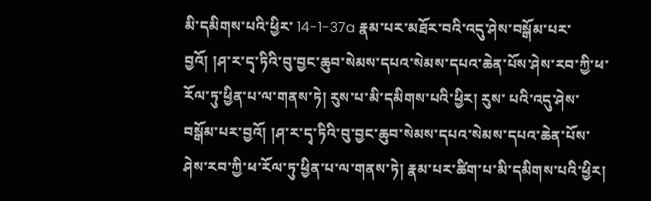མི་དམིགས་པའི་ཕྱིར་ 14-1-37a རྣམ་པར་མཐོར་བའི་འདུ་ཤེས་བསྒོམ་པར་བྱའོ། །ཤ་ར་དྭ་ཏིའི་བུ་བྱང་ཆུབ་སེམས་དཔའ་སེམས་དཔའ་ཆེན་པོས་ཤེས་རབ་ཀྱི་ཕ་རོལ་ཏུ་ཕྱིན་པ་ལ་གནས་ཏེ། རུས་པ་མི་དམིགས་པའི་ཕྱིར། རུས་ པའི་འདུ་ཤེས་བསྒོམ་པར་བྱའོ། །ཤ་ར་དྭ་ཏིའི་བུ་བྱང་ཆུབ་སེམས་དཔའ་སེམས་དཔའ་ཆེན་པོས་ཤེས་རབ་ཀྱི་ཕ་རོལ་ཏུ་ཕྱིན་པ་ལ་གནས་ཏེ། རྣམ་པར་ཚིག་པ་མི་དམིགས་པའི་ཕྱིར།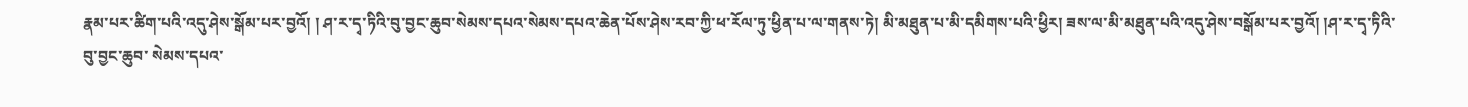རྣམ་པར་ཚིག་པའི་འདུ་ཤེས་སྒོམ་པར་བྱའོ། ། ཤ་ར་དྭ་ཏིའི་བུ་བྱང་ཆུབ་སེམས་དཔའ་སེམས་དཔའ་ཆེན་པོས་ཤེས་རབ་ཀྱི་ཕ་རོལ་ཏུ་ཕྱིན་པ་ལ་གནས་ཏེ། མི་མཐུན་པ་མི་དམིགས་པའི་ཕྱིར། ཟས་ལ་མི་མཐུན་པའི་འདུ་ཤེས་བསྒོམ་པར་བྱའོ། །ཤ་ར་དྭ་ཏིའི་བུ་བྱང་ཆུབ་ སེམས་དཔའ་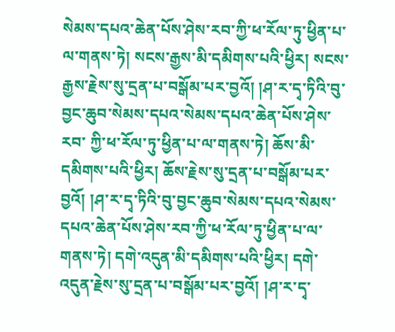སེམས་དཔའ་ཆེན་པོས་ཤེས་རབ་ཀྱི་ཕ་རོལ་ཏུ་ཕྱིན་པ་ལ་གནས་ཏེ། སངས་རྒྱས་མི་དམིགས་པའི་ཕྱིར། སངས་རྒྱས་རྗེས་སུ་དྲན་པ་བསྒོམ་པར་བྱའོ། །ཤ་ར་དྭ་ཏིའི་བུ་བྱང་ཆུབ་སེམས་དཔའ་སེམས་དཔའ་ཆེན་པོས་ཤེས་རབ་ ཀྱི་ཕ་རོལ་ཏུ་ཕྱིན་པ་ལ་གནས་ཏེ། ཆོས་མི་དམིགས་པའི་ཕྱིར། ཆོས་རྗེས་སུ་དྲན་པ་བསྒོམ་པར་བྱའོ། །ཤ་ར་དྭ་ཏིའི་བུ་བྱང་ཆུབ་སེམས་དཔའ་སེམས་དཔའ་ཆེན་པོས་ཤེས་རབ་ཀྱི་ཕ་རོལ་ཏུ་ཕྱིན་པ་ལ་གནས་ཏེ། དགེ་འདུན་མི་དམིགས་པའི་ཕྱིར། དགེ་ འདུན་རྗེས་སུ་དྲན་པ་བསྒོམ་པར་བྱའོ། །ཤ་ར་དྭ་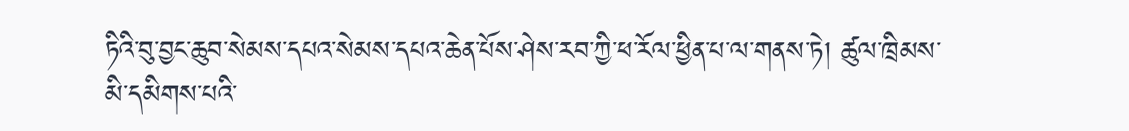ཏིའི་བུ་བྱང་ཆུབ་སེམས་དཔའ་སེམས་དཔའ་ཆེན་པོས་ཤེས་རབ་ཀྱི་ཕ་རོལ་ཕྱིན་པ་ལ་གནས་ཏེ། ཚུལ་ཁྲིམས་མི་དམིགས་པའི་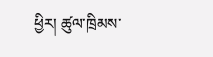ཕྱིར། ཚུལ་ཁྲིམས་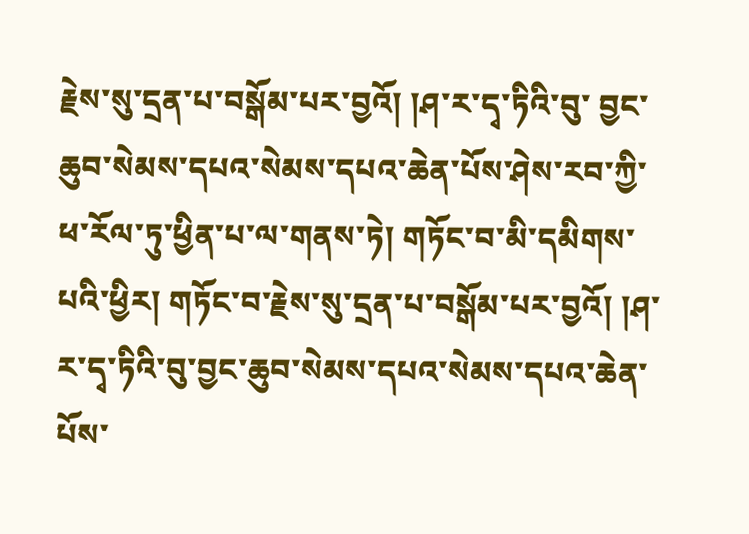རྗེས་སུ་དྲན་པ་བསྒོམ་པར་བྱའོ། །ཤ་ར་དྭ་ཏིའི་བུ་ བྱང་ཆུབ་སེམས་དཔའ་སེམས་དཔའ་ཆེན་པོས་ཤེས་རབ་ཀྱི་ཕ་རོལ་ཏུ་ཕྱིན་པ་ལ་གནས་ཏེ། གཏོང་བ་མི་དམིགས་པའི་ཕྱིར། གཏོང་བ་རྗེས་སུ་དྲན་པ་བསྒོམ་པར་བྱའོ། །ཤ་ར་དྭ་ཏིའི་བུ་བྱང་ཆུབ་སེམས་དཔའ་སེམས་དཔའ་ཆེན་པོས་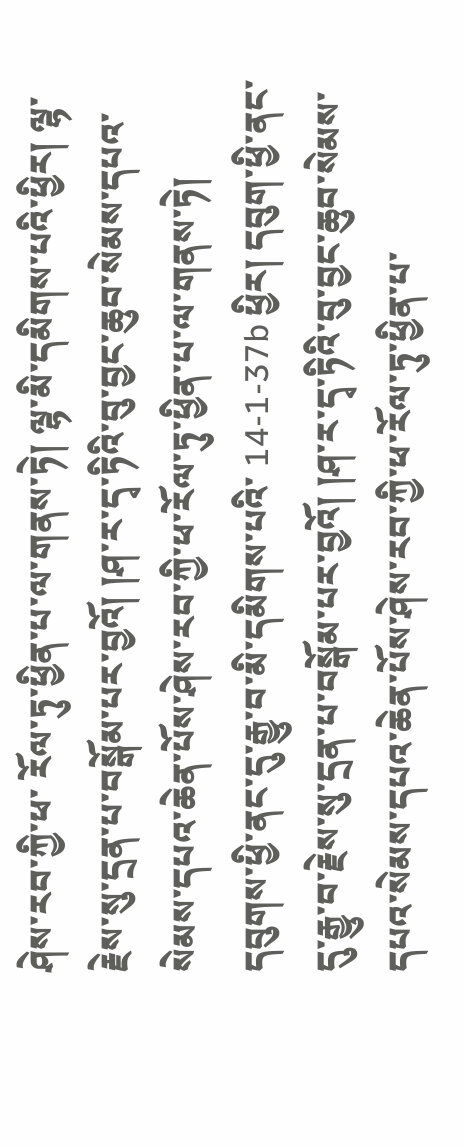ཤེས་རབ་ཀྱི་ཕ་ རོལ་ཏུ་ཕྱིན་པ་ལ་གནས་ཏེ། ལྷ་མི་དམིགས་པའི་ཕྱིར། ལྷ་རྗེས་སུ་དྲན་པ་བསྒོམ་པར་བྱའོ། །ཤ་ར་དྭ་ཏིའི་བུ་བྱང་ཆུབ་སེམས་དཔའ་སེམས་དཔའ་ཆེན་པོས་ཤེས་རབ་ཀྱི་ཕ་རོལ་ཏུ་ཕྱིན་པ་ལ་གནས་ཏེ། དབུགས་ཕྱི་ནང་དུ་རྒྱུ་བ་མི་དམིགས་པའི་ 14-1-37b ཕྱིར། དབུག་ཕྱི་ནང་དུ་རྒྱུ་བ་རྗེས་སུ་དྲན་པ་བསྒོམ་པར་བྱའོ། །ཤ་ར་དྭ་ཏིའི་བུ་བྱང་ཆུབ་སེམས་དཔའ་སེམས་དཔའ་ཆེན་པོས་ཤེས་རབ་ཀྱི་ཕ་རོལ་ཏུ་ཕྱིན་པ་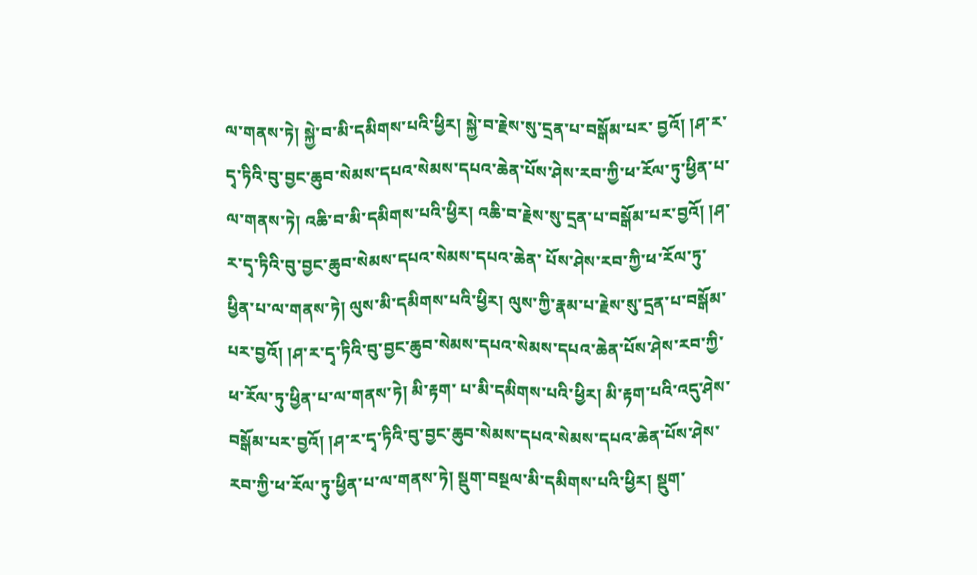ལ་གནས་ཏེ། སྐྱེ་བ་མི་དམིགས་པའི་ཕྱིར། སྐྱེ་བ་རྗེས་སུ་དྲན་པ་བསྒོམ་པར་ བྱའོ། །ཤ་ར་དྭ་ཏིའི་བུ་བྱང་ཆུབ་སེམས་དཔའ་སེམས་དཔའ་ཆེན་པོས་ཤེས་རབ་ཀྱི་ཕ་རོལ་ཏུ་ཕྱིན་པ་ལ་གནས་ཏེ། འཆི་བ་མི་དམིགས་པའི་ཕྱིར། འཆི་བ་རྗེས་སུ་དྲན་པ་བསྒོམ་པར་བྱའོ། །ཤ་ར་དྭ་ཏིའི་བུ་བྱང་ཆུབ་སེམས་དཔའ་སེམས་དཔའ་ཆེན་ པོས་ཤེས་རབ་ཀྱི་ཕ་རོལ་ཏུ་ཕྱིན་པ་ལ་གནས་ཏེ། ལུས་མི་དམིགས་པའི་ཕྱིར། ལུས་ཀྱི་རྣམ་པ་རྗེས་སུ་དྲན་པ་བསྒོམ་པར་བྱའོ། །ཤ་ར་དྭ་ཏིའི་བུ་བྱང་ཆུབ་སེམས་དཔའ་སེམས་དཔའ་ཆེན་པོས་ཤེས་རབ་ཀྱི་ཕ་རོལ་ཏུ་ཕྱིན་པ་ལ་གནས་ཏེ། མི་རྟག་ པ་མི་དམིགས་པའི་ཕྱིར། མི་རྟག་པའི་འདུ་ཤེས་བསྒོམ་པར་བྱའོ། །ཤ་ར་དྭ་ཏིའི་བུ་བྱང་ཆུབ་སེམས་དཔའ་སེམས་དཔའ་ཆེན་པོས་ཤེས་རབ་ཀྱི་ཕ་རོལ་ཏུ་ཕྱིན་པ་ལ་གནས་ཏེ། སྡུག་བསྔལ་མི་དམིགས་པའི་ཕྱིར། སྡུག་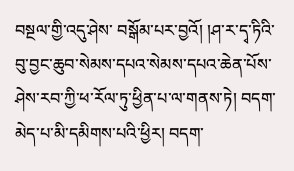བསྔལ་གྱི་འདུ་ཤེས་ བསྒོམ་པར་བྱའོ། །ཤ་ར་དྭ་ཏིའི་བུ་བྱང་ཆུབ་སེམས་དཔའ་སེམས་དཔའ་ཆེན་པོས་ཤེས་རབ་ཀྱི་ཕ་རོལ་ཏུ་ཕྱིན་པ་ལ་གནས་ཏེ། བདག་མེད་པ་མི་དམིགས་པའི་ཕྱིར། བདག་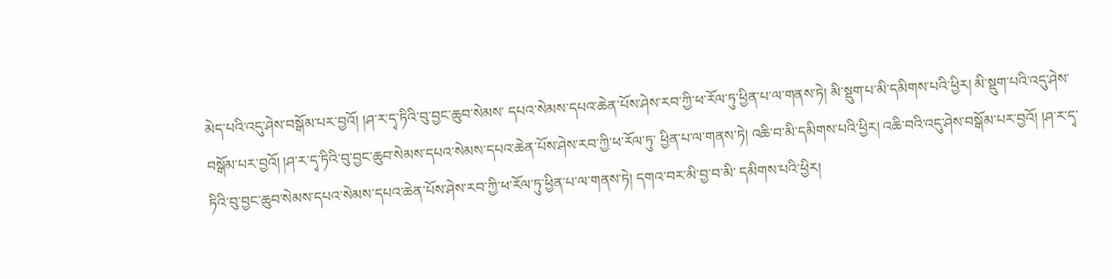མེད་པའི་འདུ་ཤེས་བསྒོམ་པར་བྱའོ། །ཤ་ར་དྭ་ཏིའི་བུ་བྱང་ཆུབ་སེམས་ དཔའ་སེམས་དཔའ་ཆེན་པོས་ཤེས་རབ་ཀྱི་ཕ་རོལ་ཏུ་ཕྱིན་པ་ལ་གནས་ཏེ། མི་སྡུག་པ་མི་དམིགས་པའི་ཕྱིར། མི་སྡུག་པའི་འདུ་ཤེས་བསྒོམ་པར་བྱའོ། །ཤ་ར་དྭ་ཏིའི་བུ་བྱང་ཆུབ་སེམས་དཔའ་སེམས་དཔའ་ཆེན་པོས་ཤེས་རབ་ཀྱི་ཕ་རོལ་ཏུ་ ཕྱིན་པ་ལ་གནས་ཏེ། འཆི་བ་མི་དམིགས་པའི་ཕྱིར། འཆི་བའི་འདུ་ཤེས་བསྒོམ་པར་བྱའོ། །ཤ་ར་དྭ་ཏིའི་བུ་བྱང་ཆུབ་སེམས་དཔའ་སེམས་དཔའ་ཆེན་པོས་ཤེས་རབ་ཀྱི་ཕ་རོལ་ཏུ་ཕྱིན་པ་ལ་གནས་ཏེ། དགའ་བར་མི་བྱ་བ་མི་ དམིགས་པའི་ཕྱིར།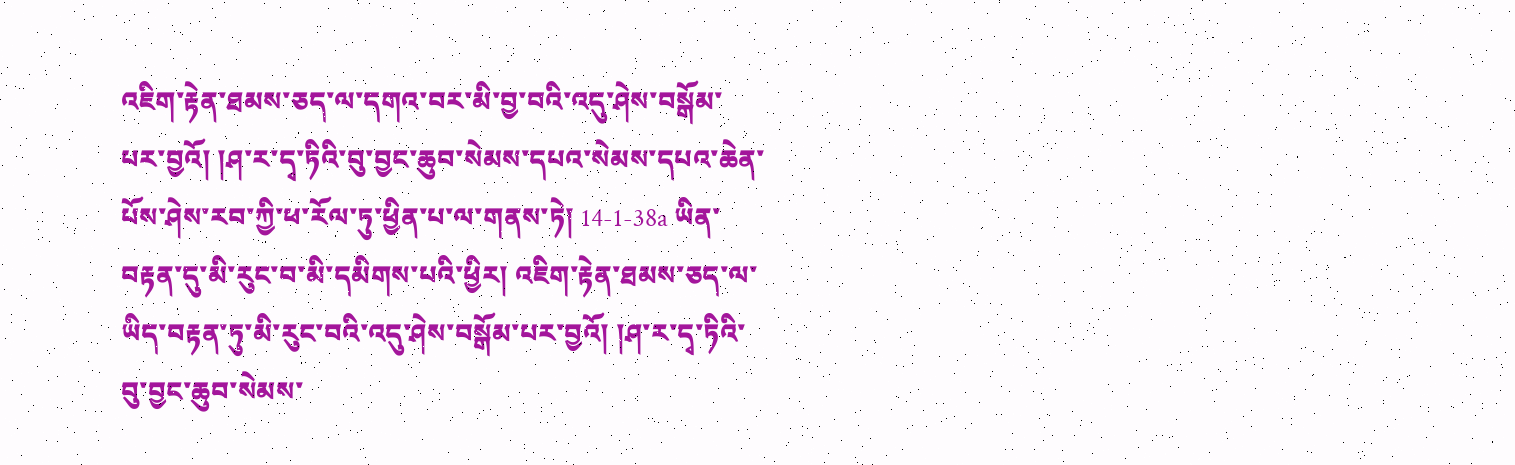འཇིག་རྟེན་ཐམས་ཅད་ལ་དགའ་བར་མི་བྱ་བའི་འདུ་ཤེས་བསྒོམ་པར་བྱའོ། །ཤ་ར་དྭ་ཏིའི་བུ་བྱང་ཆུབ་སེམས་དཔའ་སེམས་དཔའ་ཆེན་པོས་ཤེས་རབ་ཀྱི་ཕ་རོལ་ཏུ་ཕྱིན་པ་ལ་གནས་ཏེ། 14-1-38a ཡིན་བརྟན་དུ་མི་རུང་བ་མི་དམིགས་པའི་ཕྱིར། འཇིག་རྟེན་ཐམས་ཅད་ལ་ཡིད་བརྟན་ཏུ་མི་རུང་བའི་འདུ་ཤེས་བསྒོམ་པར་བྱའོ། །ཤ་ར་དྭ་ཏིའི་བུ་བྱང་ཆུབ་སེམས་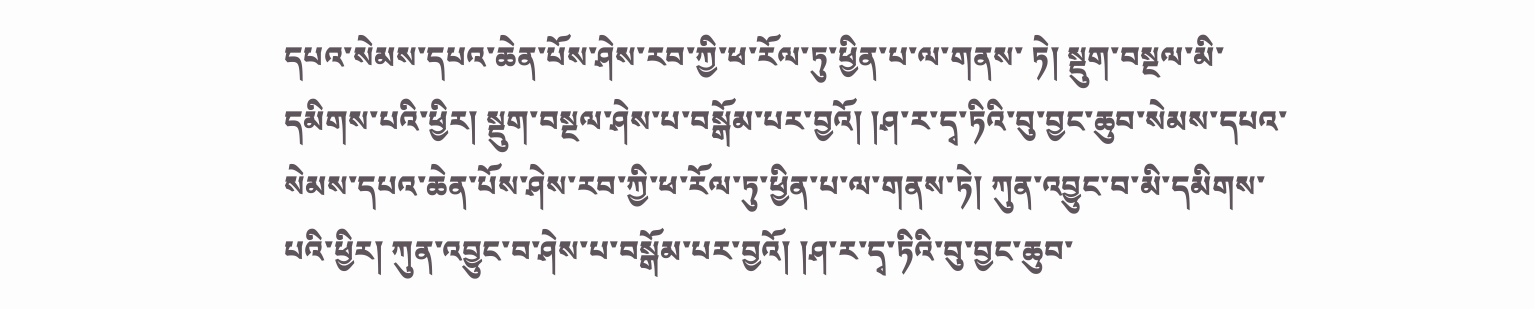དཔའ་སེམས་དཔའ་ཆེན་པོས་ཤེས་རབ་ཀྱི་ཕ་རོལ་ཏུ་ཕྱིན་པ་ལ་གནས་ ཏེ། སྡུག་བསྔལ་མི་དམིགས་པའི་ཕྱིར། སྡུག་བསྔལ་ཤེས་པ་བསྒོམ་པར་བྱའོ། །ཤ་ར་དྭ་ཏིའི་བུ་བྱང་ཆུབ་སེམས་དཔའ་སེམས་དཔའ་ཆེན་པོས་ཤེས་རབ་ཀྱི་ཕ་རོལ་ཏུ་ཕྱིན་པ་ལ་གནས་ཏེ། ཀུན་འབྱུང་བ་མི་དམིགས་པའི་ཕྱིར། ཀུན་འབྱུང་བ་ཤེས་པ་བསྒོམ་པར་བྱའོ། །ཤ་ར་དྭ་ཏིའི་བུ་བྱང་ཆུབ་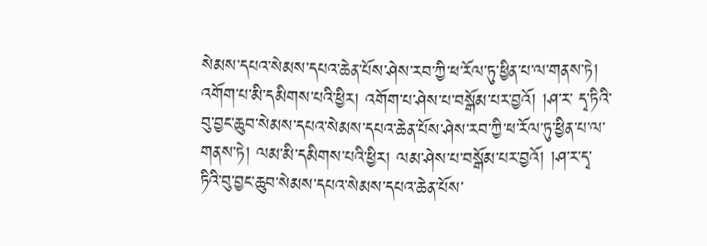སེམས་དཔའ་སེམས་དཔའ་ཆེན་པོས་ཤེས་རབ་ཀྱི་ཕ་རོལ་ཏུ་ཕྱིན་པ་ལ་གནས་ཏེ། འགོག་པ་མི་དམིགས་པའི་ཕྱིར། འགོག་པ་ཤེས་པ་བསྒོམ་པར་བྱའོ། །ཤ་ར་ དྭ་ཏིའི་བུ་བྱང་ཆུབ་སེམས་དཔའ་སེམས་དཔའ་ཆེན་པོས་ཤེས་རབ་ཀྱི་ཕ་རོལ་ཏུ་ཕྱིན་པ་ལ་གནས་ཏེ། ལམ་མི་དམིགས་པའི་ཕྱིར། ལམ་ཤེས་པ་བསྒོམ་པར་བྱའོ། །ཤ་ར་དྭ་ཏིའི་བུ་བྱང་ཆུབ་སེམས་དཔའ་སེམས་དཔའ་ཆེན་པོས་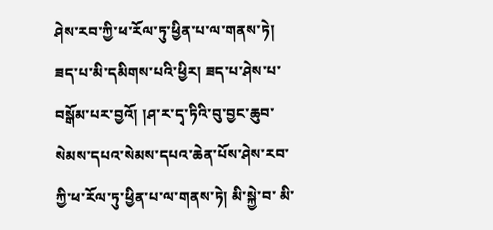ཤེས་རབ་ཀྱི་ཕ་རོལ་ཏུ་ཕྱིན་པ་ལ་གནས་ཏེ། ཟད་པ་མི་དམིགས་པའི་ཕྱིར། ཟད་པ་ཤེས་པ་བསྒོམ་པར་བྱའོ། །ཤ་ར་དྭ་ཏིའི་བུ་བྱང་ཆུབ་སེམས་དཔའ་སེམས་དཔའ་ཆེན་པོས་ཤེས་རབ་ཀྱི་ཕ་རོལ་ཏུ་ཕྱིན་པ་ལ་གནས་ཏེ། མི་སྐྱེ་བ་ མི་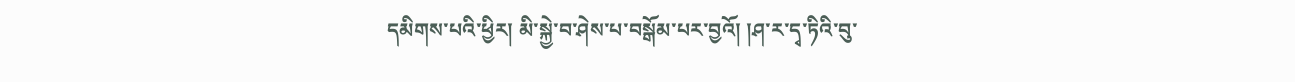དམིགས་པའི་ཕྱིར། མི་སྐྱེ་བ་ཤེས་པ་བསྒོམ་པར་བྱའོ། །ཤ་ར་དྭ་ཏིའི་བུ་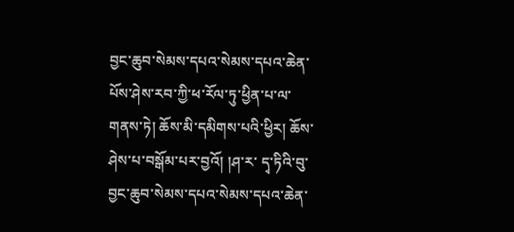བྱང་ཆུབ་སེམས་དཔའ་སེམས་དཔའ་ཆེན་པོས་ཤེས་རབ་ཀྱི་ཕ་རོལ་ཏུ་ཕྱིན་པ་ལ་གནས་ཏེ། ཆོས་མི་དམིགས་པའི་ཕྱིར། ཆོས་ཤེས་པ་བསྒོམ་པར་བྱའོ། །ཤ་ར་ དྭ་ཏིའི་བུ་བྱང་ཆུབ་སེམས་དཔའ་སེམས་དཔའ་ཆེན་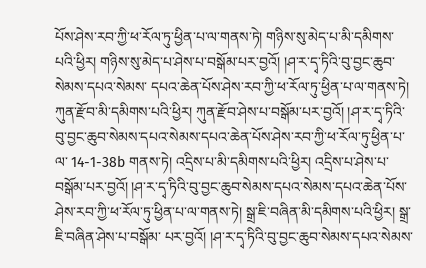པོས་ཤེས་རབ་ཀྱི་ཕ་རོལ་ཏུ་ཕྱིན་པ་ལ་གནས་ཏེ། གཉིས་སུ་མེད་པ་མི་དམིགས་པའི་ཕྱིར། གཉིས་སུ་མེད་པ་ཤེས་པ་བསྒོམ་པར་བྱའོ། །ཤ་ར་དྭ་ཏིའི་བུ་བྱང་ཆུབ་སེམས་དཔའ་སེམས་ དཔའ་ཆེན་པོས་ཤེས་རབ་ཀྱི་ཕ་རོལ་ཏུ་ཕྱིན་པ་ལ་གནས་ཏེ། ཀུན་རྫོབ་མི་དམིགས་པའི་ཕྱིར། ཀུན་རྫོབ་ཤེས་པ་བསྒོམ་པར་བྱའོ། །ཤ་ར་དྭ་ཏིའི་བུ་བྱང་ཆུབ་སེམས་དཔའ་སེམས་དཔའ་ཆེན་པོས་ཤེས་རབ་ཀྱི་ཕ་རོལ་ཏུ་ཕྱིན་པ་ལ་ 14-1-38b གནས་ཏེ། འདྲིས་པ་མི་དམིགས་པའི་ཕྱིར། འདྲིས་པ་ཤེས་པ་བསྒོམ་པར་བྱའོ། །ཤ་ར་དྭ་ཏིའི་བུ་བྱང་ཆུབ་སེམས་དཔའ་སེམས་དཔའ་ཆེན་པོས་ཤེས་རབ་ཀྱི་ཕ་རོལ་ཏུ་ཕྱིན་པ་ལ་གནས་ཏེ། སྒྲ་ཇི་བཞིན་མི་དམིགས་པའི་ཕྱིར། སྒྲ་ཇི་བཞིན་ཤེས་པ་བསྒོམ་ པར་བྱའོ། །ཤ་ར་དྭ་ཏིའི་བུ་བྱང་ཆུབ་སེམས་དཔའ་སེམས་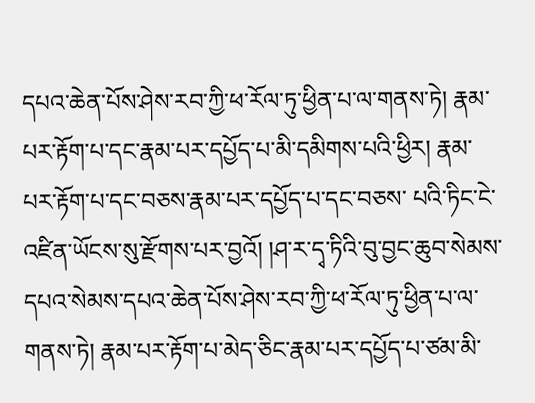དཔའ་ཆེན་པོས་ཤེས་རབ་ཀྱི་ཕ་རོལ་ཏུ་ཕྱིན་པ་ལ་གནས་ཏེ། རྣམ་པར་རྟོག་པ་དང་རྣམ་པར་དཔྱོད་པ་མི་དམིགས་པའི་ཕྱིར། རྣམ་པར་རྟོག་པ་དང་བཅས་རྣམ་པར་དཔྱོད་པ་དང་བཅས་ པའི་ཏིང་ངེ་འཛིན་ཡོངས་སུ་རྫོགས་པར་བྱའོ། །ཤ་ར་དྭ་ཏིའི་བུ་བྱང་ཆུབ་སེམས་དཔའ་སེམས་དཔའ་ཆེན་པོས་ཤེས་རབ་ཀྱི་ཕ་རོལ་ཏུ་ཕྱིན་པ་ལ་གནས་ཏེ། རྣམ་པར་རྟོག་པ་མེད་ཅིང་རྣམ་པར་དཔྱོད་པ་ཙམ་མི་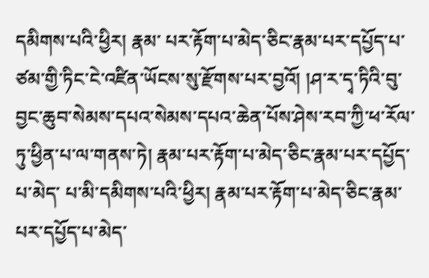དམིགས་པའི་ཕྱིར། རྣམ་ པར་རྟོག་པ་མེད་ཅིང་རྣམ་པར་དཔྱོད་པ་ཙམ་གྱི་ཏིང་ངེ་འཛིན་ཡོངས་སུ་རྫོགས་པར་བྱའོ། །ཤ་ར་དྭ་ཏིའི་བུ་བྱང་ཆུབ་སེམས་དཔའ་སེམས་དཔའ་ཆེན་པོས་ཤེས་རབ་ཀྱི་ཕ་རོལ་ཏུ་ཕྱིན་པ་ལ་གནས་ཏེ། རྣམ་པར་རྟོག་པ་མེད་ཅིང་རྣམ་པར་དཔྱོད་པ་མེད་ པ་མི་དམིགས་པའི་ཕྱིར། རྣམ་པར་རྟོག་པ་མེད་ཅིང་རྣམ་པར་དཔྱོད་པ་མེད་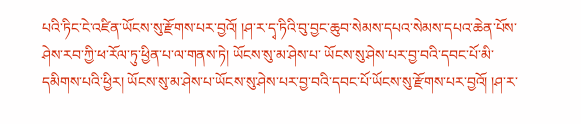པའི་ཏིང་ངེ་འཛིན་ཡོངས་སུ་རྫོགས་པར་བྱའོ། །ཤ་ར་དྭ་ཏིའི་བུ་བྱང་ཆུབ་སེམས་དཔའ་སེམས་དཔའ་ཆེན་པོས་ཤེས་རབ་ཀྱི་ཕ་རོལ་ཏུ་ཕྱིན་པ་ལ་གནས་ཏེ། ཡོངས་སུ་མ་ཤེས་པ་ ཡོངས་སུ་ཤེས་པར་བྱ་བའི་དབང་པོ་མི་དམིགས་པའི་ཕྱིར། ཡོངས་སུ་མ་ཤེས་པ་ཡོངས་སུ་ཤེས་པར་བྱ་བའི་དབང་པོ་ཡོངས་སུ་རྫོགས་པར་བྱའོ། །ཤ་ར་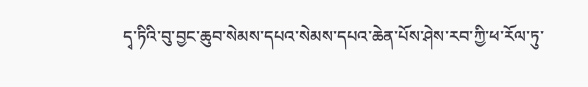དྭ་ཏིའི་བུ་བྱང་ཆུབ་སེམས་དཔའ་སེམས་དཔའ་ཆེན་པོས་ཤེས་རབ་ཀྱི་ཕ་རོལ་ཏུ་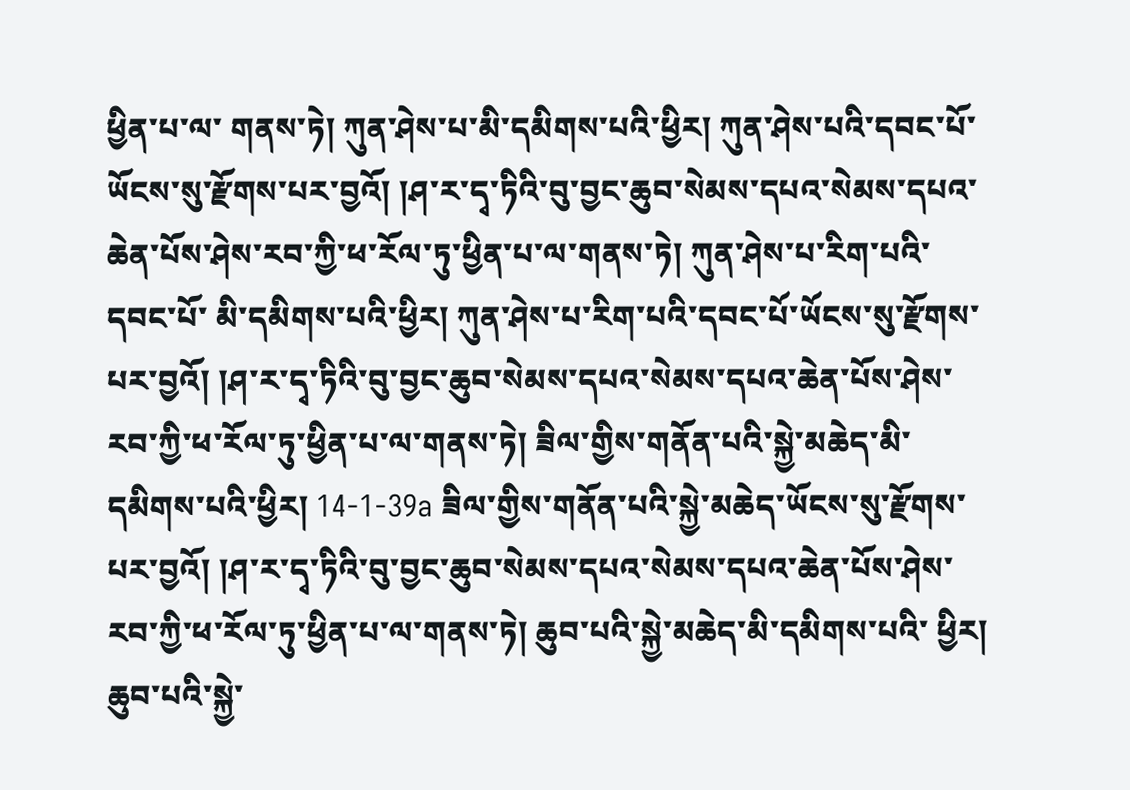ཕྱིན་པ་ལ་ གནས་ཏེ། ཀུན་ཤེས་པ་མི་དམིགས་པའི་ཕྱིར། ཀུན་ཤེས་པའི་དབང་པོ་ཡོངས་སུ་རྫོགས་པར་བྱའོ། །ཤ་ར་དྭ་ཏིའི་བུ་བྱང་ཆུབ་སེམས་དཔའ་སེམས་དཔའ་ཆེན་པོས་ཤེས་རབ་ཀྱི་ཕ་རོལ་ཏུ་ཕྱིན་པ་ལ་གནས་ཏེ། ཀུན་ཤེས་པ་རིག་པའི་དབང་པོ་ མི་དམིགས་པའི་ཕྱིར། ཀུན་ཤེས་པ་རིག་པའི་དབང་པོ་ཡོངས་སུ་རྫོགས་པར་བྱའོ། །ཤ་ར་དྭ་ཏིའི་བུ་བྱང་ཆུབ་སེམས་དཔའ་སེམས་དཔའ་ཆེན་པོས་ཤེས་རབ་ཀྱི་ཕ་རོལ་ཏུ་ཕྱིན་པ་ལ་གནས་ཏེ། ཟིལ་གྱིས་གནོན་པའི་སྐྱེ་མཆེད་མི་དམིགས་པའི་ཕྱིར། 14-1-39a ཟིལ་གྱིས་གནོན་པའི་སྐྱེ་མཆེད་ཡོངས་སུ་རྫོགས་པར་བྱའོ། །ཤ་ར་དྭ་ཏིའི་བུ་བྱང་ཆུབ་སེམས་དཔའ་སེམས་དཔའ་ཆེན་པོས་ཤེས་རབ་ཀྱི་ཕ་རོལ་ཏུ་ཕྱིན་པ་ལ་གནས་ཏེ། ཆུབ་པའི་སྐྱེ་མཆེད་མི་དམིགས་པའི་ ཕྱིར། ཆུབ་པའི་སྐྱེ་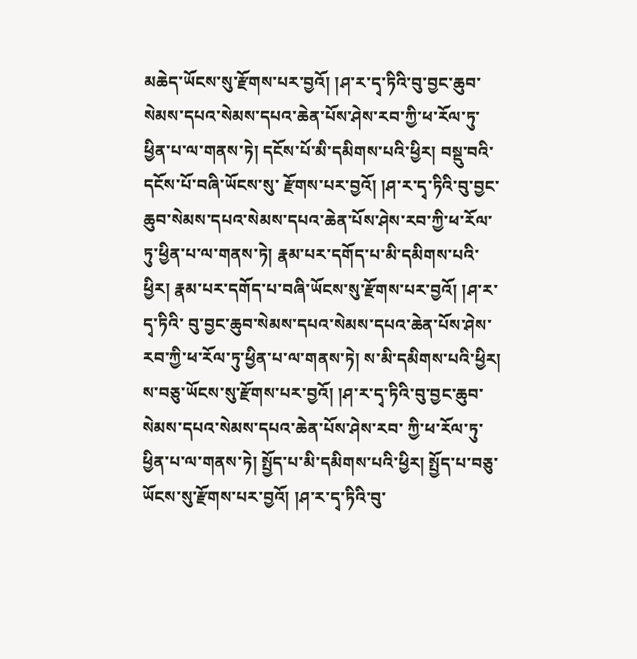མཆེད་ཡོངས་སུ་རྫོགས་པར་བྱའོ། །ཤ་ར་དྭ་ཏིའི་བུ་བྱང་ཆུབ་སེམས་དཔའ་སེམས་དཔའ་ཆེན་པོས་ཤེས་རབ་ཀྱི་ཕ་རོལ་ཏུ་ཕྱིན་པ་ལ་གནས་ཏེ། དངོས་པོ་མི་དམིགས་པའི་ཕྱིར། བསྡུ་བའི་དངོས་པོ་བཞི་ཡོངས་སུ་ རྫོགས་པར་བྱའོ། །ཤ་ར་དྭ་ཏིའི་བུ་བྱང་ཆུབ་སེམས་དཔའ་སེམས་དཔའ་ཆེན་པོས་ཤེས་རབ་ཀྱི་ཕ་རོལ་ཏུ་ཕྱིན་པ་ལ་གནས་ཏེ། རྣམ་པར་དགོད་པ་མི་དམིགས་པའི་ཕྱིར། རྣམ་པར་དགོད་པ་བཞི་ཡོངས་སུ་རྫོགས་པར་བྱའོ། །ཤ་ར་དྭ་ཏིའི་ བུ་བྱང་ཆུབ་སེམས་དཔའ་སེམས་དཔའ་ཆེན་པོས་ཤེས་རབ་ཀྱི་ཕ་རོལ་ཏུ་ཕྱིན་པ་ལ་གནས་ཏེ། ས་མི་དམིགས་པའི་ཕྱིར། ས་བཅུ་ཡོངས་སུ་རྫོགས་པར་བྱའོ། །ཤ་ར་དྭ་ཏིའི་བུ་བྱང་ཆུབ་སེམས་དཔའ་སེམས་དཔའ་ཆེན་པོས་ཤེས་རབ་ ཀྱི་ཕ་རོལ་ཏུ་ཕྱིན་པ་ལ་གནས་ཏེ། སྤྱོད་པ་མི་དམིགས་པའི་ཕྱིར། སྤྱོད་པ་བཅུ་ཡོངས་སུ་རྫོགས་པར་བྱའོ། །ཤ་ར་དྭ་ཏིའི་བུ་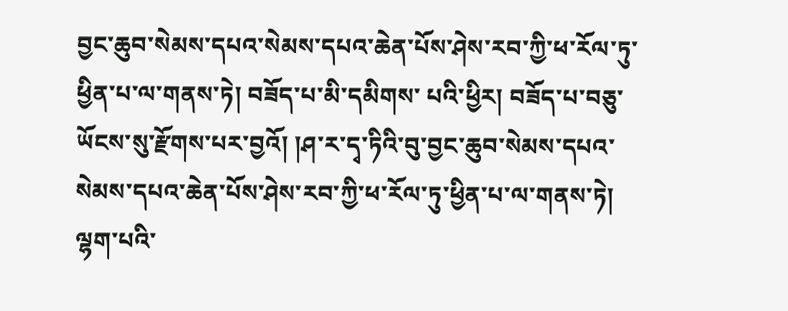བྱང་ཆུབ་སེམས་དཔའ་སེམས་དཔའ་ཆེན་པོས་ཤེས་རབ་ཀྱི་ཕ་རོལ་ཏུ་ཕྱིན་པ་ལ་གནས་ཏེ། བཟོད་པ་མི་དམིགས་ པའི་ཕྱིར། བཟོད་པ་བཅུ་ཡོངས་སུ་རྫོགས་པར་བྱའོ། །ཤ་ར་དྭ་ཏིའི་བུ་བྱང་ཆུབ་སེམས་དཔའ་སེམས་དཔའ་ཆེན་པོས་ཤེས་རབ་ཀྱི་ཕ་རོལ་ཏུ་ཕྱིན་པ་ལ་གནས་ཏེ། ལྷག་པའི་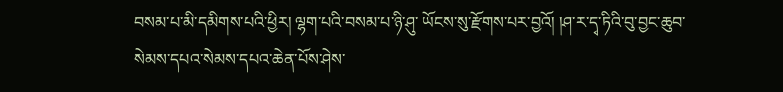བསམ་པ་མི་དམིགས་པའི་ཕྱིར། ལྷག་པའི་བསམ་པ་ཉི་ཤུ་ ཡོངས་སུ་རྫོགས་པར་བྱའོ། །ཤ་ར་དྭ་ཏིའི་བུ་བྱང་ཆུབ་སེམས་དཔའ་སེམས་དཔའ་ཆེན་པོས་ཤེས་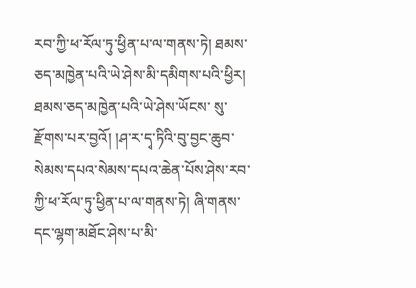རབ་ཀྱི་ཕ་རོལ་ཏུ་ཕྱིན་པ་ལ་གནས་ཏེ། ཐམས་ཅད་མཁྱེན་པའི་ཡེ་ཤེས་མི་དམིགས་པའི་ཕྱིར། ཐམས་ཅད་མཁྱེན་པའི་ཡེ་ཤེས་ཡོངས་ སུ་རྫོགས་པར་བྱའོ། །ཤ་ར་དྭ་ཏིའི་བུ་བྱང་ཆུབ་སེམས་དཔའ་སེམས་དཔའ་ཆེན་པོས་ཤེས་རབ་ཀྱི་ཕ་རོལ་ཏུ་ཕྱིན་པ་ལ་གནས་ཏེ། ཞི་གནས་དང་ལྷག་མཐོང་ཤེས་པ་མི་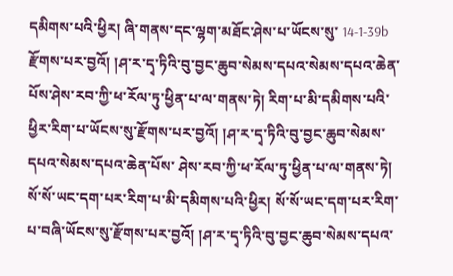དམིགས་པའི་ཕྱིར། ཞི་གནས་དང་ལྷག་མཐོང་ཤེས་པ་ཡོངས་སུ་ 14-1-39b རྫོགས་པར་བྱའོ། །ཤ་ར་དྭ་ཏིའི་བུ་བྱང་ཆུབ་སེམས་དཔའ་སེམས་དཔའ་ཆེན་པོས་ཤེས་རབ་ཀྱི་ཕ་རོལ་ཏུ་ཕྱིན་པ་ལ་གནས་ཏེ། རིག་པ་མི་དམིགས་པའི་ཕྱིར་རིག་པ་ཡོངས་སུ་རྫོགས་པར་བྱའོ། །ཤ་ར་དྭ་ཏིའི་བུ་བྱང་ཆུབ་སེམས་དཔའ་སེམས་དཔའ་ཆེན་པོས་ ཤེས་རབ་ཀྱི་ཕ་རོལ་ཏུ་ཕྱིན་པ་ལ་གནས་ཏེ། སོ་སོ་ཡང་དག་པར་རིག་པ་མི་དམིགས་པའི་ཕྱིར། སོ་སོ་ཡང་དག་པར་རིག་པ་བཞི་ཡོངས་སུ་རྫོགས་པར་བྱའོ། །ཤ་ར་དྭ་ཏིའི་བུ་བྱང་ཆུབ་སེམས་དཔའ་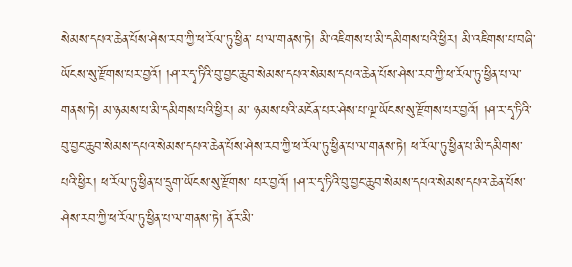སེམས་དཔའ་ཆེན་པོས་ཤེས་རབ་ཀྱི་ཕ་རོལ་ཏུ་ཕྱིན་ པ་ལ་གནས་ཏེ། མི་འཇིགས་པ་མི་དམིགས་པའི་ཕྱིར། མི་འཇིགས་པ་བཞི་ཡོངས་སུ་རྫོགས་པར་བྱའོ། །ཤ་ར་དྭ་ཏིའི་བུ་བྱང་ཆུབ་སེམས་དཔའ་སེམས་དཔའ་ཆེན་པོས་ཤེས་རབ་ཀྱི་ཕ་རོལ་ཏུ་ཕྱིན་པ་ལ་གནས་ཏེ། མ་ཉམས་པ་མི་དམིགས་པའི་ཕྱིར། མ་ ཉམས་པའི་མངོན་པར་ཤེས་པ་ལྔ་ཡོངས་སུ་རྫོགས་པར་བྱའོ། །ཤ་ར་དྭ་ཏིའི་བུ་བྱང་ཆུབ་སེམས་དཔའ་སེམས་དཔའ་ཆེན་པོས་ཤེས་རབ་ཀྱི་ཕ་རོལ་ཏུ་ཕྱིན་པ་ལ་གནས་ཏེ། ཕ་རོལ་ཏུ་ཕྱིན་པ་མི་དམིགས་པའི་ཕྱིར། ཕ་རོལ་ཏུ་ཕྱིན་པ་དྲུག་ཡོངས་སུ་རྫོགས་ པར་བྱའོ། །ཤ་ར་དྭ་ཏིའི་བུ་བྱང་ཆུབ་སེམས་དཔའ་སེམས་དཔའ་ཆེན་པོས་ཤེས་རབ་ཀྱི་ཕ་རོལ་ཏུ་ཕྱིན་པ་ལ་གནས་ཏེ། ནོར་མི་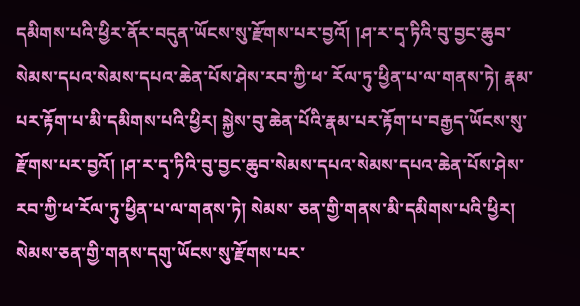དམིགས་པའི་ཕྱིར་ནོར་བདུན་ཡོངས་སུ་རྫོགས་པར་བྱའོ། །ཤ་ར་དྭ་ཏིའི་བུ་བྱང་ཆུབ་སེམས་དཔའ་སེམས་དཔའ་ཆེན་པོས་ཤེས་རབ་ཀྱི་ཕ་ རོལ་ཏུ་ཕྱིན་པ་ལ་གནས་ཏེ། རྣམ་པར་རྟོག་པ་མི་དམིགས་པའི་ཕྱིར། སྐྱེས་བུ་ཆེན་པོའི་རྣམ་པར་རྟོག་པ་བརྒྱད་ཡོངས་སུ་རྫོགས་པར་བྱའོ། །ཤ་ར་དྭ་ཏིའི་བུ་བྱང་ཆུབ་སེམས་དཔའ་སེམས་དཔའ་ཆེན་པོས་ཤེས་རབ་ཀྱི་ཕ་རོལ་ཏུ་ཕྱིན་པ་ལ་གནས་ཏེ། སེམས་ ཅན་གྱི་གནས་མི་དམིགས་པའི་ཕྱིར། སེམས་ཅན་གྱི་གནས་དགུ་ཡོངས་སུ་རྫོགས་པར་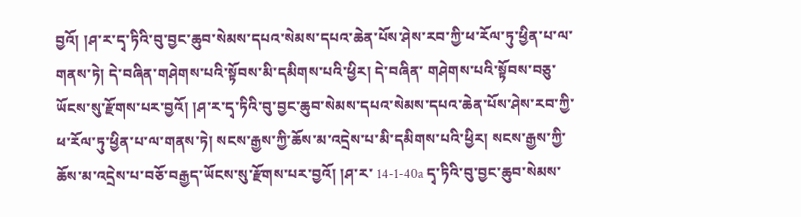བྱའོ། །ཤ་ར་དྭ་ཏིའི་བུ་བྱང་ཆུབ་སེམས་དཔའ་སེམས་དཔའ་ཆེན་པོས་ཤེས་རབ་ཀྱི་ཕ་རོལ་ཏུ་ཕྱིན་པ་ལ་གནས་ཏེ། དེ་བཞིན་གཤེགས་པའི་སྟོབས་མི་དམིགས་པའི་ཕྱིར། དེ་བཞིན་ གཤེགས་པའི་སྟོབས་བཅུ་ཡོངས་སུ་རྫོགས་པར་བྱའོ། །ཤ་ར་དྭ་ཏིའི་བུ་བྱང་ཆུབ་སེམས་དཔའ་སེམས་དཔའ་ཆེན་པོས་ཤེས་རབ་ཀྱི་ཕ་རོལ་ཏུ་ཕྱིན་པ་ལ་གནས་ཏེ། སངས་རྒྱས་ཀྱི་ཆོས་མ་འདྲེས་པ་མི་དམིགས་པའི་ཕྱིར། སངས་རྒྱས་ཀྱི་ཆོས་མ་འདྲེས་པ་བཅོ་བརྒྱད་ཡོངས་སུ་རྫོགས་པར་བྱའོ། །ཤ་ར་ 14-1-40a དྭ་ཏིའི་བུ་བྱང་ཆུབ་སེམས་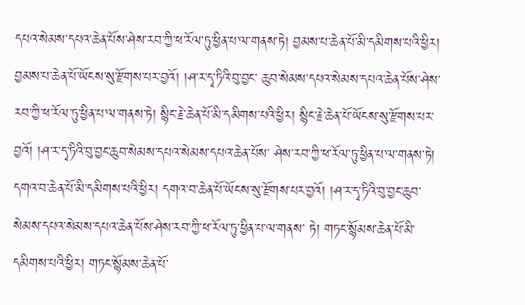དཔའ་སེམས་དཔའ་ཆེན་པོས་ཤེས་རབ་ཀྱི་ཕ་རོལ་ཏུ་ཕྱིན་པ་ལ་གནས་ཏེ། བྱམས་པ་ཆེན་པོ་མི་དམིགས་པའི་ཕྱིར། བྱམས་པ་ཆེན་པོ་ཡོངས་སུ་རྫོགས་པར་བྱའོ། །ཤ་ར་དྭ་ཏིའི་བུ་བྱང་ ཆུབ་སེམས་དཔའ་སེམས་དཔའ་ཆེན་པོས་ཤེས་རབ་ཀྱི་ཕ་རོལ་ཏུ་ཕྱིན་པ་ལ་གནས་ཏེ། སྙིང་རྗེ་ཆེན་པོ་མི་དམིགས་པའི་ཕྱིར། སྙིང་རྗེ་ཆེན་པོ་ཡོངས་སུ་རྫོགས་པར་བྱའོ། །ཤ་ར་དྭ་ཏིའི་བུ་བྱང་ཆུབ་སེམས་དཔའ་སེམས་དཔའ་ཆེན་པོས་ ཤེས་རབ་ཀྱི་ཕ་རོལ་ཏུ་ཕྱིན་པ་ལ་གནས་ཏེ། དགའ་བ་ཆེན་པོ་མི་དམིགས་པའི་ཕྱིར། དགའ་བ་ཆེན་པོ་ཡོངས་སུ་རྫོགས་པར་བྱའོ། །ཤ་ར་དྭ་ཏིའི་བུ་བྱང་ཆུབ་སེམས་དཔའ་སེམས་དཔའ་ཆེན་པོས་ཤེས་རབ་ཀྱི་ཕ་རོལ་ཏུ་ཕྱིན་པ་ལ་གནས་ ཏེ། གཏང་སྙོམས་ཆེན་པོ་མི་དམིགས་པའི་ཕྱིར། གཏང་སྙོམས་ཆེན་པོ་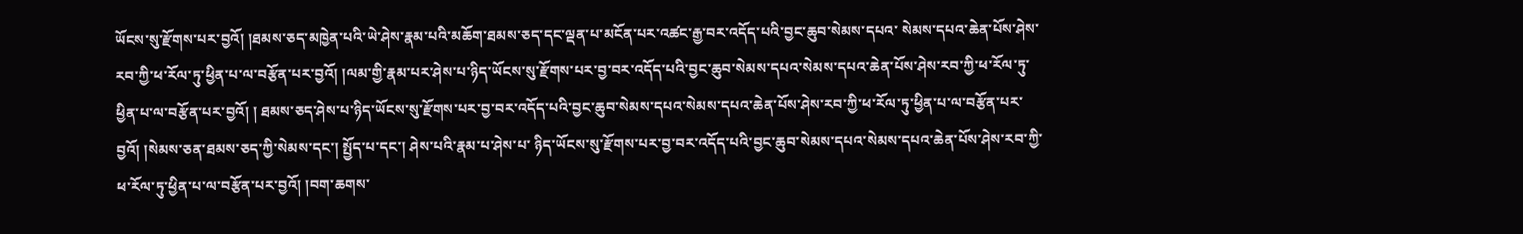ཡོངས་སུ་རྫོགས་པར་བྱའོ། །ཐམས་ཅད་མཁྱེན་པའི་ཡེ་ཤེས་རྣམ་པའི་མཆོག་ཐམས་ཅད་དང་ལྡན་པ་མངོན་པར་འཚང་རྒྱ་བར་འདོད་པའི་བྱང་ཆུབ་སེམས་དཔའ་ སེམས་དཔའ་ཆེན་པོས་ཤེས་རབ་ཀྱི་ཕ་རོལ་ཏུ་ཕྱིན་པ་ལ་བརྩོན་པར་བྱའོ། །ལམ་གྱི་རྣམ་པར་ཤེས་པ་ཉིད་ཡོངས་སུ་རྫོགས་པར་བྱ་བར་འདོད་པའི་བྱང་ཆུབ་སེམས་དཔའ་སེམས་དཔའ་ཆེན་པོས་ཤེས་རབ་ཀྱི་ཕ་རོལ་ཏུ་ཕྱིན་པ་ལ་བརྩོན་པར་བྱའོ། ། ཐམས་ཅད་ཤེས་པ་ཉིད་ཡོངས་སུ་རྫོགས་པར་བྱ་བར་འདོད་པའི་བྱང་ཆུབ་སེམས་དཔའ་སེམས་དཔའ་ཆེན་པོས་ཤེས་རབ་ཀྱི་ཕ་རོལ་ཏུ་ཕྱིན་པ་ལ་བརྩོན་པར་བྱའོ། །སེམས་ཅན་ཐམས་ཅད་ཀྱི་སེམས་དང་། སྤྱོད་པ་དང་། ཤེས་པའི་རྣམ་པ་ཤེས་པ་ ཉིད་ཡོངས་སུ་རྫོགས་པར་བྱ་བར་འདོད་པའི་བྱང་ཆུབ་སེམས་དཔའ་སེམས་དཔའ་ཆེན་པོས་ཤེས་རབ་ཀྱི་ཕ་རོལ་ཏུ་ཕྱིན་པ་ལ་བརྩོན་པར་བྱའོ། །བག་ཆགས་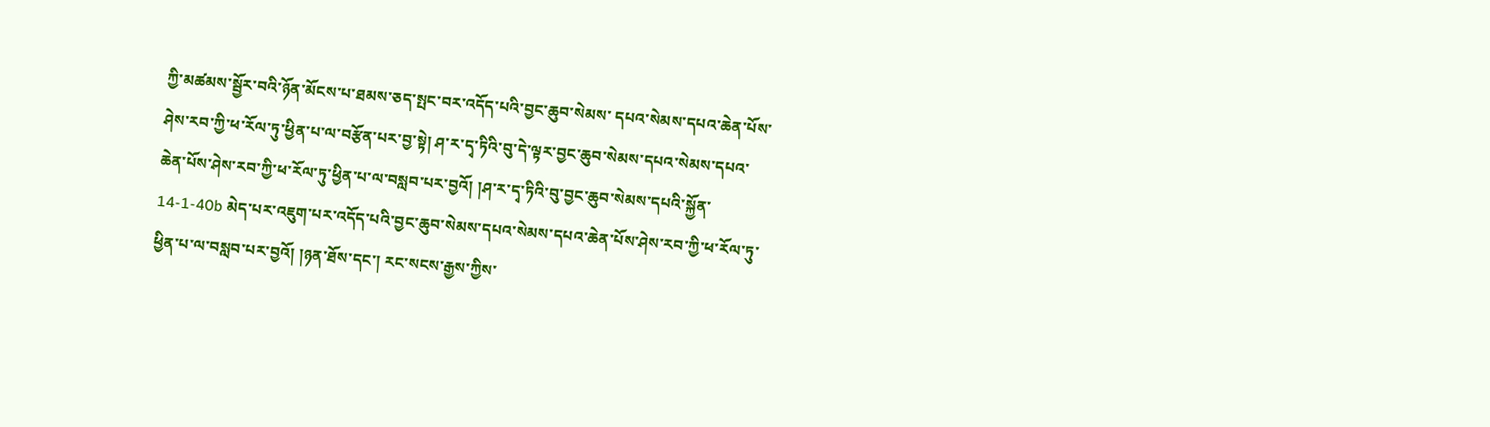ཀྱི་མཚམས་སྦྱོར་བའི་ཉོན་མོངས་པ་ཐམས་ཅད་སྤང་བར་འདོད་པའི་བྱང་ཆུབ་སེམས་ དཔའ་སེམས་དཔའ་ཆེན་པོས་ཤེས་རབ་ཀྱི་ཕ་རོལ་ཏུ་ཕྱིན་པ་ལ་བརྩོན་པར་བྱ་སྟེ། ཤ་ར་དྭ་ཏིའི་བུ་དེ་ལྟར་བྱང་ཆུབ་སེམས་དཔའ་སེམས་དཔའ་ཆེན་པོས་ཤེས་རབ་ཀྱི་ཕ་རོལ་ཏུ་ཕྱིན་པ་ལ་བསླབ་པར་བྱའོ། །ཤ་ར་དྭ་ཏིའི་བུ་བྱང་ཆུབ་སེམས་དཔའི་སྐྱོན་ 14-1-40b མེད་པར་འཇུག་པར་འདོད་པའི་བྱང་ཆུབ་སེམས་དཔའ་སེམས་དཔའ་ཆེན་པོས་ཤེས་རབ་ཀྱི་ཕ་རོལ་ཏུ་ཕྱིན་པ་ལ་བསླབ་པར་བྱའོ། །ཉན་ཐོས་དང་། རང་སངས་རྒྱས་ཀྱིས་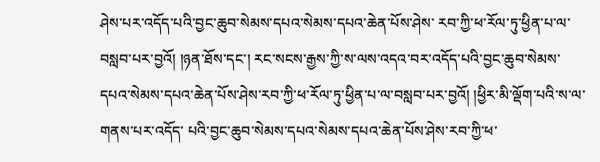ཤེས་པར་འདོད་པའི་བྱང་ཆུབ་སེམས་དཔའ་སེམས་དཔའ་ཆེན་པོས་ཤེས་ རབ་ཀྱི་ཕ་རོལ་ཏུ་ཕྱིན་པ་ལ་བསླབ་པར་བྱའོ། །ཉན་ཐོས་དང་། རང་སངས་རྒྱས་ཀྱི་ས་ལས་འདའ་བར་འདོད་པའི་བྱང་ཆུབ་སེམས་དཔའ་སེམས་དཔའ་ཆེན་པོས་ཤེས་རབ་ཀྱི་ཕ་རོལ་ཏུ་ཕྱིན་པ་ལ་བསླབ་པར་བྱའོ། །ཕྱིར་མི་ལྡོག་པའི་ས་ལ་གནས་པར་འདོད་ པའི་བྱང་ཆུབ་སེམས་དཔའ་སེམས་དཔའ་ཆེན་པོས་ཤེས་རབ་ཀྱི་ཕ་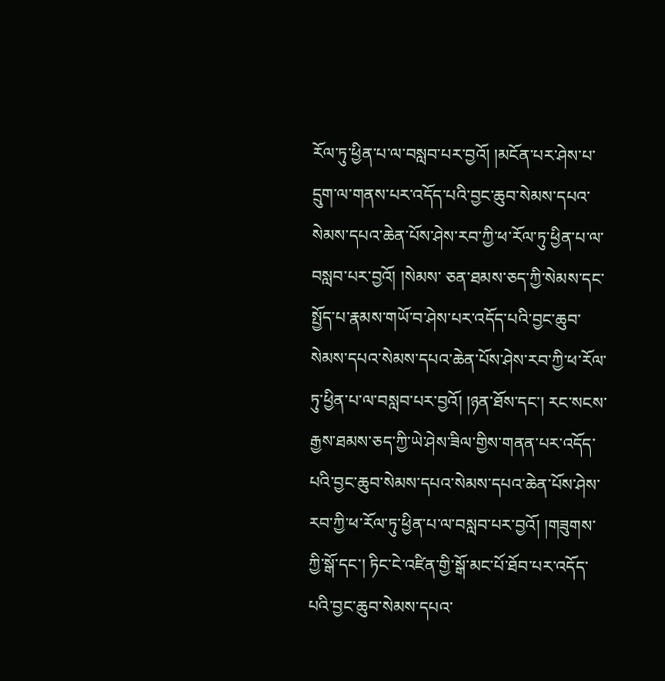རོལ་ཏུ་ཕྱིན་པ་ལ་བསླབ་པར་བྱའོ། །མངོན་པར་ཤེས་པ་དྲུག་ལ་གནས་པར་འདོད་པའི་བྱང་ཆུབ་སེམས་དཔའ་སེམས་དཔའ་ཆེན་པོས་ཤེས་རབ་ཀྱི་ཕ་རོལ་ཏུ་ཕྱིན་པ་ལ་བསླབ་པར་བྱའོ། །སེམས་ ཅན་ཐམས་ཅད་ཀྱི་སེམས་དང་སྤྱོད་པ་རྣམས་གཡོ་བ་ཤེས་པར་འདོད་པའི་བྱང་ཆུབ་སེམས་དཔའ་སེམས་དཔའ་ཆེན་པོས་ཤེས་རབ་ཀྱི་ཕ་རོལ་ཏུ་ཕྱིན་པ་ལ་བསླབ་པར་བྱའོ། །ཉན་ཐོས་དང་། རང་སངས་རྒྱས་ཐམས་ཅད་ཀྱི་ཡེ་ཤེས་ཟིལ་གྱིས་གནན་པར་འདོད་ པའི་བྱང་ཆུབ་སེམས་དཔའ་སེམས་དཔའ་ཆེན་པོས་ཤེས་རབ་ཀྱི་ཕ་རོལ་ཏུ་ཕྱིན་པ་ལ་བསླབ་པར་བྱའོ། །གཟུགས་ཀྱི་སྒོ་དང་། ཏིང་ངེ་འཛིན་གྱི་སྒོ་མང་པོ་ཐོབ་པར་འདོད་པའི་བྱང་ཆུབ་སེམས་དཔའ་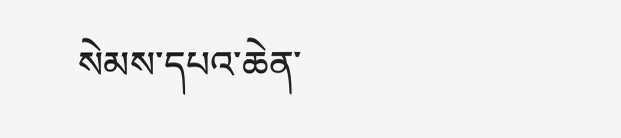སེམས་དཔའ་ཆེན་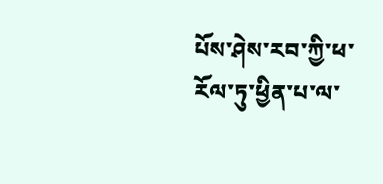པོས་ཤེས་རབ་ཀྱི་ཕ་རོལ་ཏུ་ཕྱིན་པ་ལ་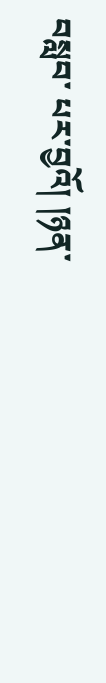བསླབ་ པར་བྱའོ། །ཉན་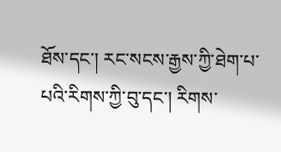ཐོས་དང་། རང་སངས་རྒྱས་ཀྱི་ཐེག་པ་པའི་རིགས་ཀྱི་བུ་དང་། རིགས་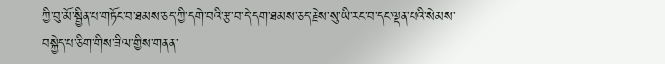ཀྱི་བུ་མོ་སྦྱིན་པ་གཏོང་བ་ཐམས་ཅད་ཀྱི་དགེ་བའི་རྩ་བ་དེ་དག་ཐམས་ཅད་རྗེས་སུ་ཡི་རང་བ་དང་ལྡན་པའི་སེམས་བསྐྱེད་པ་ཅིག་གིས་ཟིལ་གྱིས་གནན་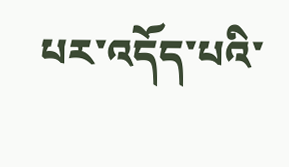པར་འདོད་པའི་